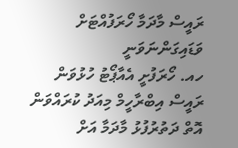ރައީސް މާދަމާ ހޯރަފުއްޓަށް ވަޑައިގަންނަވަނީ
ހއ. ހޯރަފުށީ އެއާޕޯޓު ހުޅުވަން ރައީސް އިބްރާހީމް މިއަދު ކުރައްވަން އޮތް ދަތުރުފުޅު މާދަމާ އަށް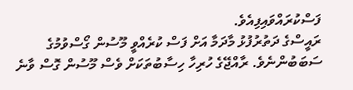ފަސްކުރައްވައިފިއެވެ.
ރައީސްގެ ދަތުރުފުޅު މާދަމާ އަށް ފަސް ކުރެއްވީ މޫސުން ގޯސްވުމުގެ ސަބަބުންނެވެ. ރާއްޖޭގެ ހުރިހާ ހިސާބުތަކަށް ވެސް މޫސުން ގޮސް ވާނެ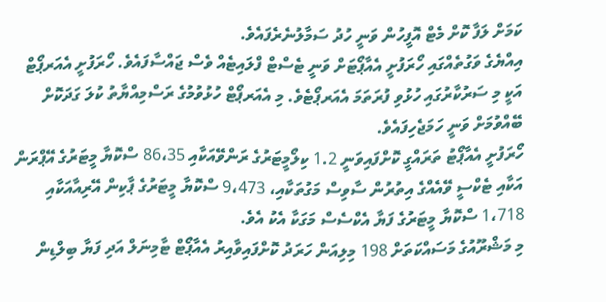ކަމަށް ލަފާ ކޮށް މެޓް އޮފީހުން ވަނީ ހުދު ސަމާލުނެރެފައެވެ.
އިއްޔެގެ ވަގުތެއްގައި ހޯރަފުށީ އެއާޕޯޓަށް ވަނީ ޓެސްޓް ފްލައިޓެއް ވެސް ޖައްސާފައެވެ. ހޯރަފުށީ އެއަރޕޯޓް އަކީ މި ސަރުކާރުގައި ހުޅުވި ފުރަތަމަ އެއަރޕޯޓެވެ. މި އެއަރޕޯޓް ހުޅުވުމުގެ ރަސްމިއްޔާތު ކުލަ ގަދަކޮށް ބޭއްވުމަށް ވަނީ ހަމަޖެހިފައެވެ.
ހޯރަފުށީ އެއާޕޯޓު ތަރައްގީ ކޮށްފައިވަނީ 1.2 ކިލޯމީޓަރުގެ ރަންވޭއަކާއި 86،35 ސްކޮޔާ މީޓަރުގެ އޭޕްރަން އަކާއި ޓެކްސީ ވޭއެއްގެ އިތުރުން ސާވިސް މަގުތަކާއި، 9،473 ސްކޮޔާ މީޓަރުގެ ޕާކިން އޭރިއާއަކާއި 1،718 ސްކޮޔާ މީޓަރުގެ ފަޔާ އެކްސެސް މަގަކާ އެކު އެވެ.
މި މަޝްރޫއުގެ މަސައްކަތަށް 198 މިލިއަން ހަރަދު ކޮށްފައިވާއިރު އެއާޕޯޓް ޓާމިނަލް އަދި ފަޔާ ބިލްޑިން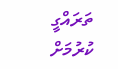ތަރައްގީ ކުރުމަށް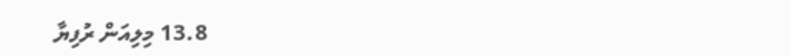13.8 މިލިއަން ރުފިޔާ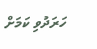ހަރަދުވި ކަމަށް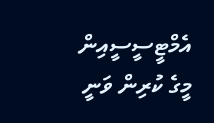އެމްޓީސީސީއިން މީގެ ކުރިން ވަނީ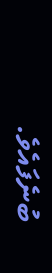ބުނެފައެވެ.